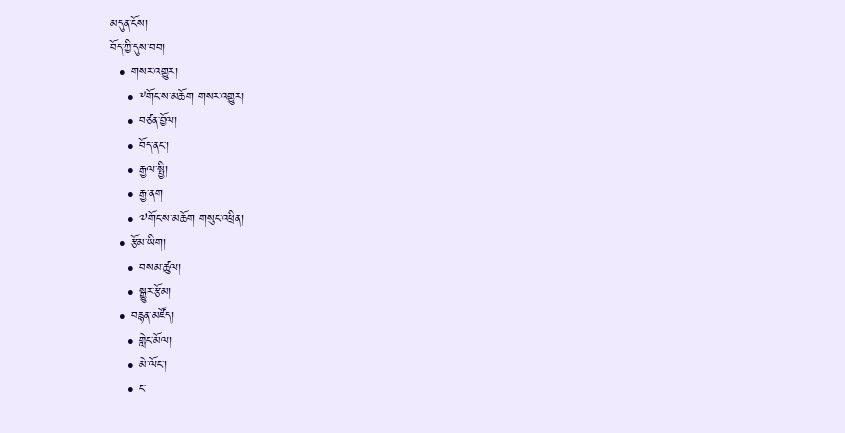མདུན་ངོས།
བོད་ཀྱི་དུས་བབ།
  • གསར་འགྱུར།
    • ༸གོང་ས་མཆོག གསར་འགྱུར།
    • བཙན་བྱོལ།
    • བོད་ནང་།
    • རྒྱལ་སྤྱི།
    • རྒྱ་ནག
    • ༧གོང་ས་མཆོག གསུང་འཕྲིན།
  • རྩོམ་ཡིག།
    • བསམ་ཚུལ།
    • སྒྱུར་རྩོམ།
  • བརྙན་མཛོད།
    • གླེང་མོལ།
    • མེ་ལོང་།
    • ང་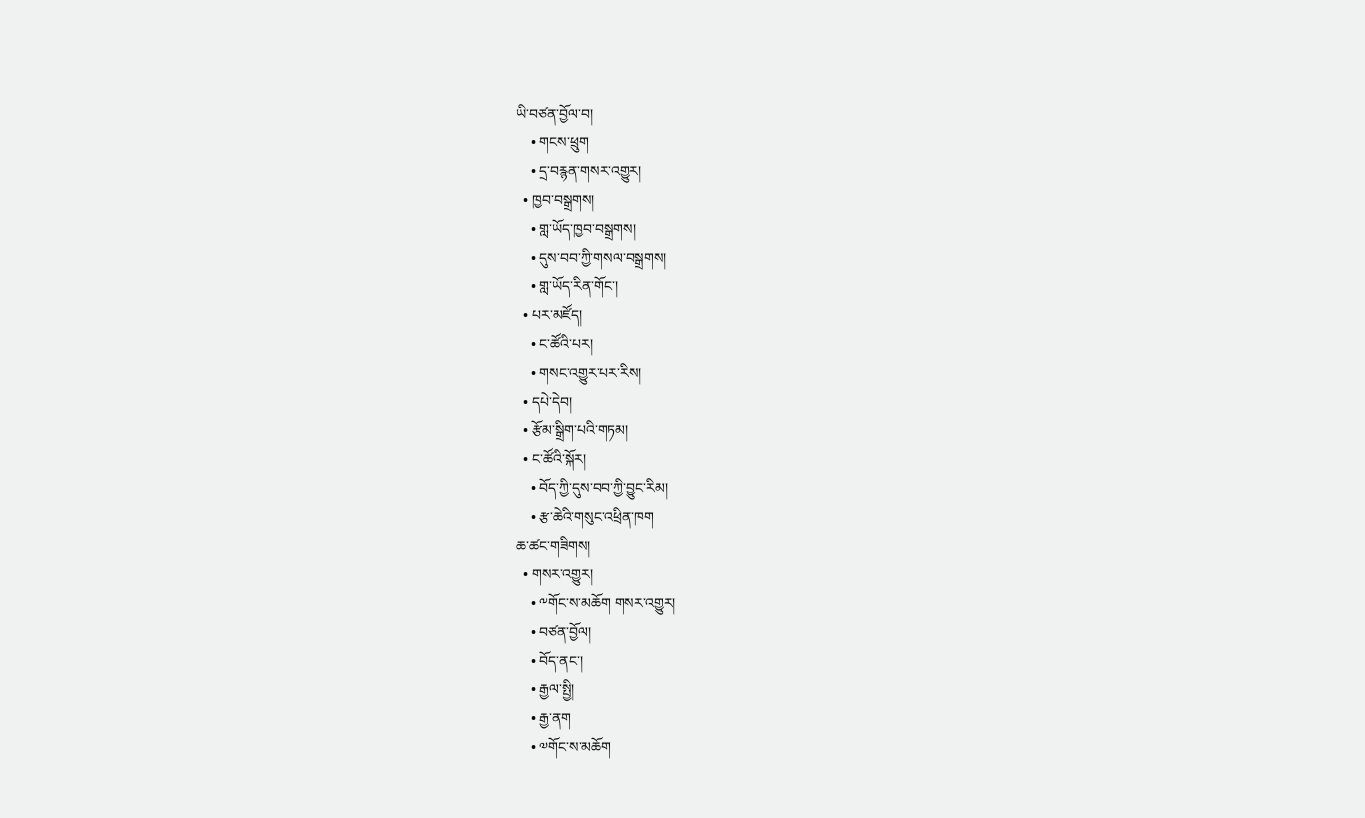ཡི་བཙན་བྱོལ་བ།
    • གངས་ཕྲུག
    • དྲ་བརྙན་གསར་འགྱུར།
  • ཁྱབ་བསྒྲགས།
    • གླ་ཡོད་ཁྱབ་བསྒྲགས།
    • དུས་བབ་ཀྱི་གསལ་བསྒྲགས།
    • གླ་ཡོད་རིན་གོང་།
  • པར་མཛོད།
    • ང་ཚོའི་པར།
    • གསང་འགྱུར་པར་རིས།
  • དཔེ་དེབ།
  • རྩོམ་སྒྲིག་པའི་གཏམ།
  • ང་ཚོའི་སྐོར།
    • བོད་ཀྱི་དུས་བབ་ཀྱི་བྱུང་རིམ།
    • རྩ་ཆེའི་གསུང་འཕྲིན་ཁག
ཆ་ཚང་གཟིགས།
  • གསར་འགྱུར།
    • ༸གོང་ས་མཆོག གསར་འགྱུར།
    • བཙན་བྱོལ།
    • བོད་ནང་།
    • རྒྱལ་སྤྱི།
    • རྒྱ་ནག
    • ༧གོང་ས་མཆོག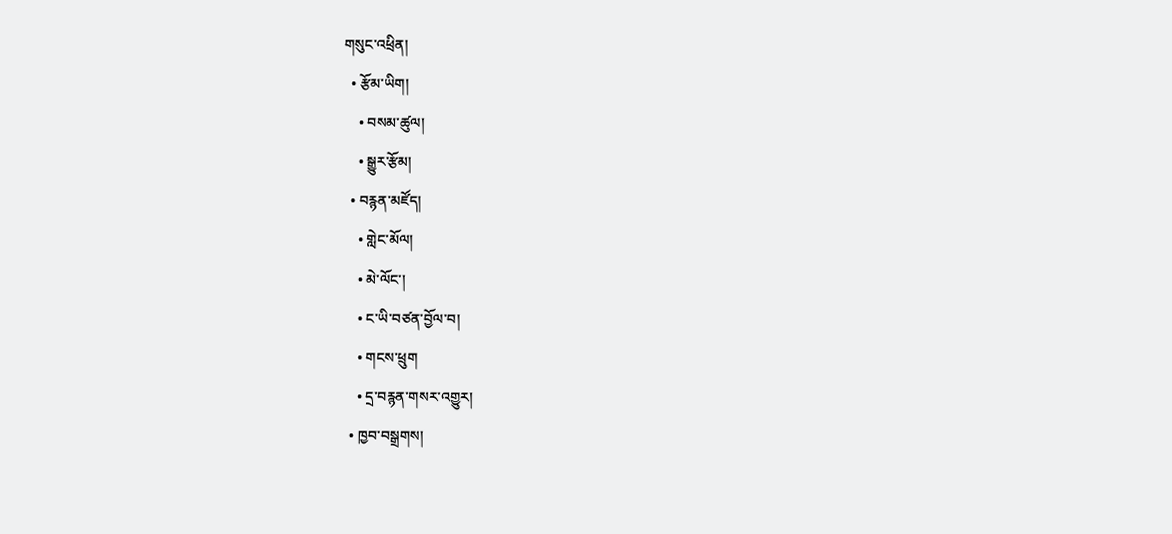གསུང་འཕྲིན།
  • རྩོམ་ཡིག།
    • བསམ་ཚུལ།
    • སྒྱུར་རྩོམ།
  • བརྙན་མཛོད།
    • གླེང་མོལ།
    • མེ་ལོང་།
    • ང་ཡི་བཙན་བྱོལ་བ།
    • གངས་ཕྲུག
    • དྲ་བརྙན་གསར་འགྱུར།
  • ཁྱབ་བསྒྲགས།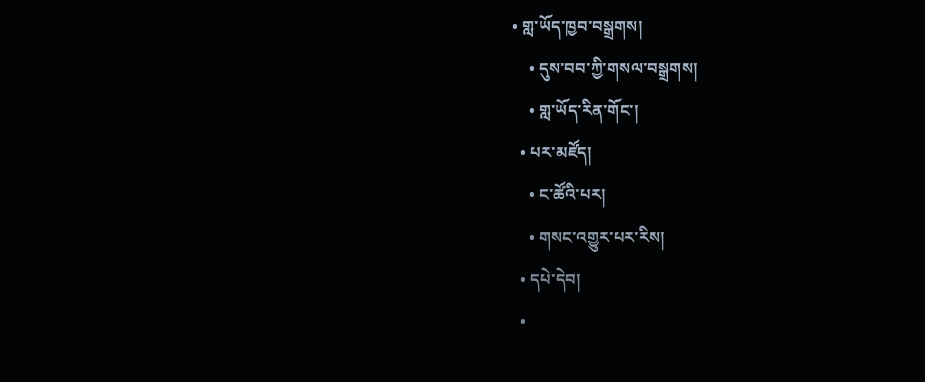• གླ་ཡོད་ཁྱབ་བསྒྲགས།
    • དུས་བབ་ཀྱི་གསལ་བསྒྲགས།
    • གླ་ཡོད་རིན་གོང་།
  • པར་མཛོད།
    • ང་ཚོའི་པར།
    • གསང་འགྱུར་པར་རིས།
  • དཔེ་དེབ།
  •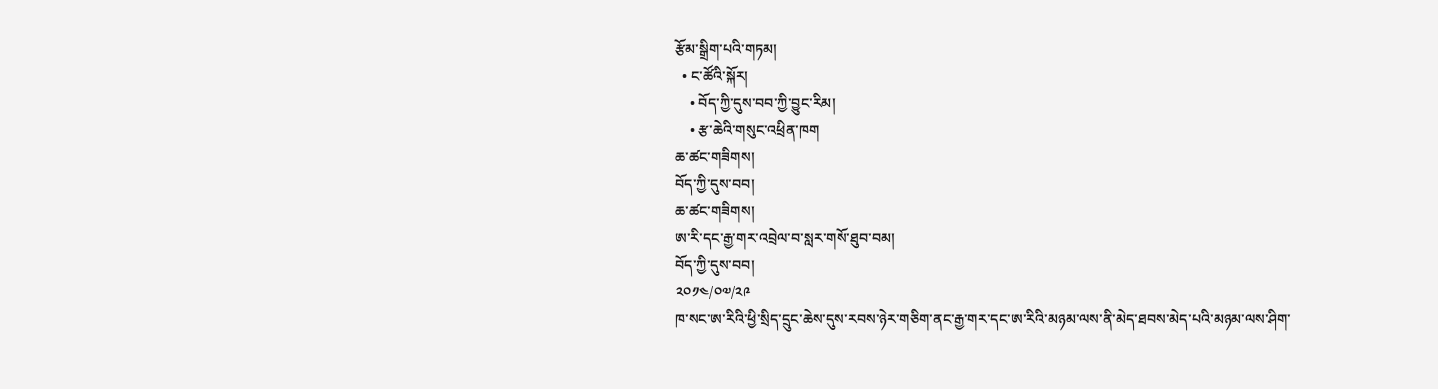རྩོམ་སྒྲིག་པའི་གཏམ།
  • ང་ཚོའི་སྐོར།
    • བོད་ཀྱི་དུས་བབ་ཀྱི་བྱུང་རིམ།
    • རྩ་ཆེའི་གསུང་འཕྲིན་ཁག
ཆ་ཚང་གཟིགས།
བོད་ཀྱི་དུས་བབ།
ཆ་ཚང་གཟིགས།
ཨ་རི་དང་རྒྱ་གར་འབྲེལ་བ་སླར་གསོ་ཐུབ་བམ།
བོད་ཀྱི་དུས་བབ།
༢༠༡༤/༠༧/༢༩
ཁ་སང་ཨ་རིའི་ཕྱི་སྲིད་དྲུང་ཆེས་དུས་རབས་ཉེར་གཅིག་ནང་རྒྱ་གར་དང་ཨ་རིའི་མཉམ་ལས་ནི་མེད་ཐབས་མེད་པའི་མཉམ་ལས་ཤིག་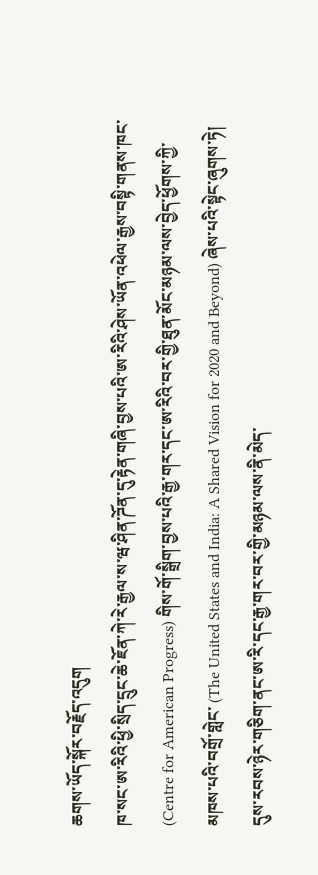ཆགས་ཡོད་སྐོར་བརྗོད་འདུག
ཁ་སང་ཨ་རིའི་ཕྱི་སྲིད་དྲུང་ཆེ་ཇོན་ཀེ་རེ་རྒྱལ་ས་ཝ་ཤིན་ཌོན་དུ་རྟེན་གཞི་བྱས་པའི་ཨ་རིའི་ཤེས་ཡོན་འཕེལ་རྒྱས་བསྟི་གནས་ཁང་ (Centre for American Progress) གིས་གོ་སྒྲིག་བྱས་པའི་རྒྱ་གར་དང་ཨ་རིའི་བར་གྱི་ཐུན་མོང་མཉམ་ལས་བྱེད་ཕྱོགས་ཀྱི་མཁས་པའི་བགྲོ་གླེང་ (The United States and India: A Shared Vision for 2020 and Beyond) ཞེས་པའི་སྟེང་ཞུགས་ཏེ། དུས་རབས་ཉེར་གཅིག་ནང་ཨ་རི་དང་རྒྱ་གར་བར་གྱི་མཉམ་ལས་ནི་མེད་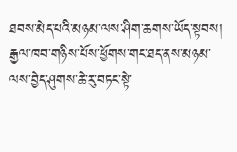ཐབས་མེད་པའི་མཉམ་ལས་ཤིག་ཆགས་ཡོད་སྟབས། རྒྱལ་ཁབ་གཉིས་པོས་ཕྱོགས་གང་ཐད་ནས་མཉམ་ལས་བྱེད་ཤུགས་ཆེ་རུ་བཏང་སྟེ་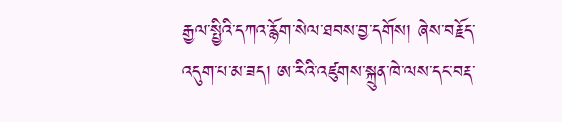རྒྱལ་སྤྱིའི་དཀའ་རྙོག་སེལ་ཐབས་བྱ་དགོས། ཞེས་བརྗོད་འདུག་པ་མ་ཟད། ཨ་རིའི་འཛུགས་སྐྲུན་ཁེ་ལས་དང་བརྡ་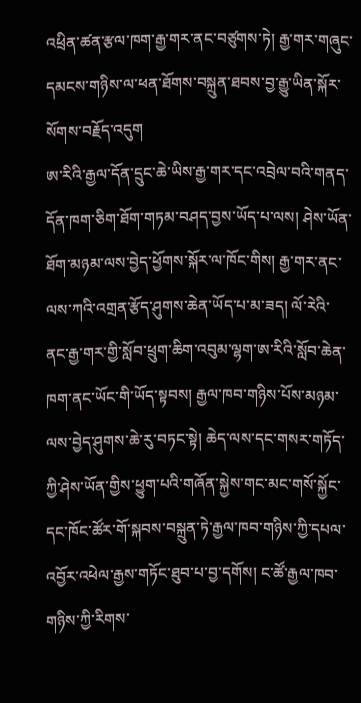འཕྲིན་ཚན་རྩལ་ཁག་རྒྱ་གར་ནང་བཙུགས་ཏེ། རྒྱ་གར་གཞུང་དམངས་གཉིས་ལ་ཕན་ཐོགས་བསྐྲུན་ཐབས་བྱ་རྒྱུ་ཡིན་སྐོར་སོགས་བརྗོད་འདུག
ཨ་རིའི་རྒྱལ་དོན་དྲུང་ཆེ་ཡིས་རྒྱ་གར་དང་འབྲེལ་བའི་གནད་དོན་ཁག་ཅིག་ཐོག་གཏམ་བཤད་བྱས་ཡོད་པ་ལས། ཤེས་ཡོན་ཐོག་མཉམ་ལས་བྱེད་ཕྱོགས་སྐོར་ལ་ཁོང་གིས། རྒྱ་གར་ནང་ལས་ཀའི་འགྲན་རྩོད་ཤུགས་ཆེན་ཡོད་པ་མ་ཟད། ལོ་རེའི་ནང་རྒྱ་གར་གྱི་སློབ་ཕྲུག་ཆིག་འབུམ་ལྷག་ཨ་རིའི་སློབ་ཆེན་ཁག་ནང་ཡོང་གི་ཡོད་སྟབས། རྒྱལ་ཁབ་གཉིས་པོས་མཉམ་ལས་བྱེད་ཤུགས་ཆེ་རུ་བཏང་སྟེ། ཆེད་ལས་དང་གསར་གཏོད་ཀྱི་ཤེས་ཡོན་གྱིས་ཕྱུག་པའི་གཞོན་སྐྱེས་གང་མང་གསོ་སྐྱོང་དང་ཁོང་ཚོར་གོ་སྐབས་བསྐྲུན་ཏེ་རྒྱལ་ཁབ་གཉིས་ཀྱི་དཔལ་འབྱོར་འཕེལ་རྒྱས་གཏོང་ཐུབ་པ་བྱ་དགོས། ང་ཚོ་རྒྱལ་ཁབ་གཉིས་ཀྱི་རིགས་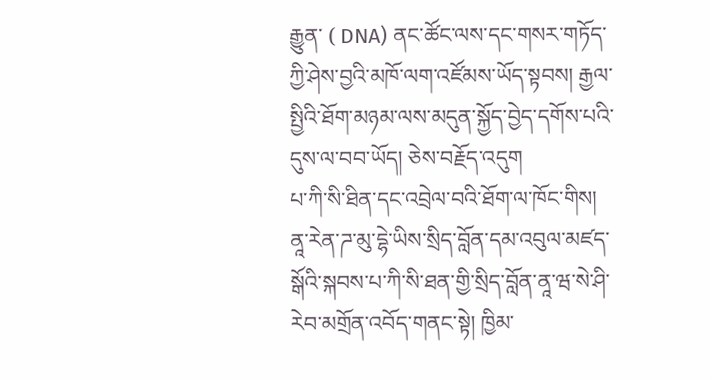རྒྱུན་ ( DNA) ནང་ཚོང་ལས་དང་གསར་གཏོད་ཀྱི་ཤེས་བྱའི་མཁོ་ལག་འཛོམས་ཡོད་སྟབས། རྒྱལ་སྤྱིའི་ཐོག་མཉམ་ལས་མདུན་སྐྱོད་བྱེད་དགོས་པའི་དུས་ལ་བབ་ཡོད། ཅེས་བརྗོད་འདུག
པ་ཀི་སི་ཐིན་དང་འབྲེལ་བའི་ཐོག་ལ་ཁོང་གིས། ནཱ་རེན་ཌ་མུ་དྷེ་ཡིས་སྲིད་བློན་དམ་འབུལ་མཛད་སྒོའི་སྐབས་པ་ཀི་སི་ཐན་གྱི་སྲིད་བློན་ནཱ་ཝ་སེ་ཤི་རེབ་མགྲོན་འབོད་གནང་སྟེ། ཁྱིམ་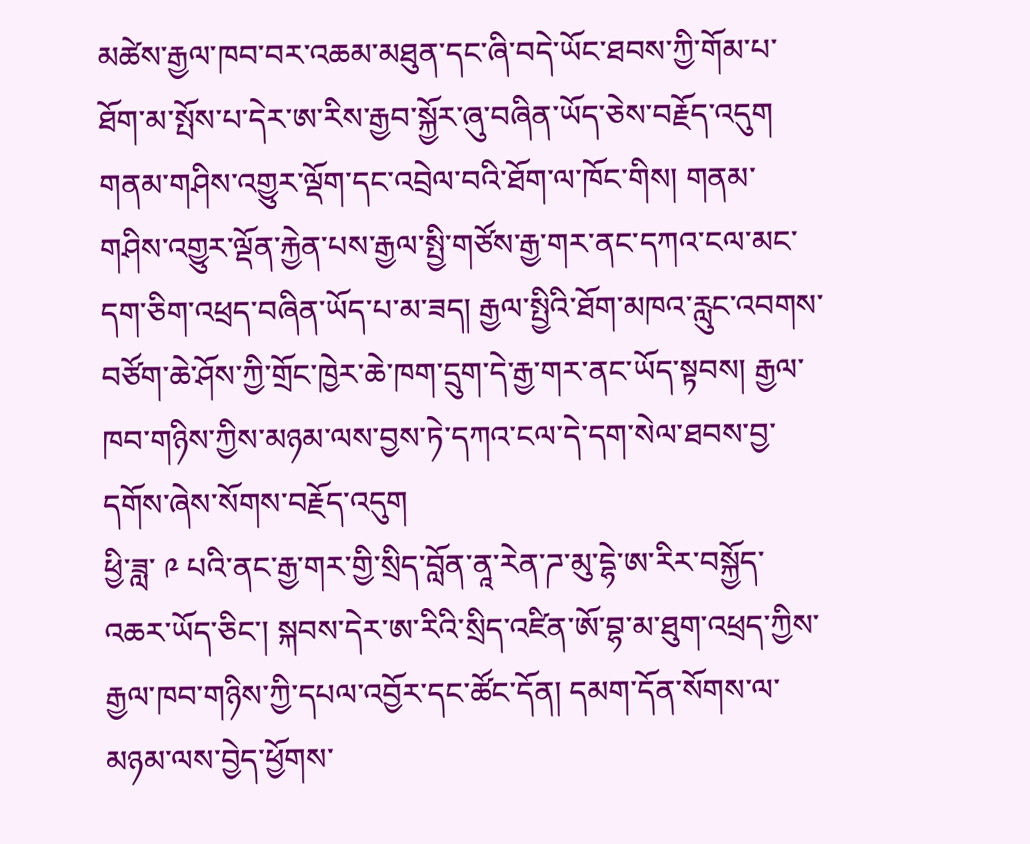མཚེས་རྒྱལ་ཁབ་བར་འཆམ་མཐུན་དང་ཞི་བདེ་ཡོང་ཐབས་ཀྱི་གོམ་པ་ཐོག་མ་སྤོས་པ་དེར་ཨ་རིས་རྒྱབ་སྐྱོར་ཞུ་བཞིན་ཡོད་ཅེས་བརྗོད་འདུག
གནམ་གཤིས་འགྱུར་ལྡོག་དང་འབྲེལ་བའི་ཐོག་ལ་ཁོང་གིས། གནམ་གཤིས་འགྱུར་ལྡོན་རྐྱེན་པས་རྒྱལ་སྤྱི་གཙོས་རྒྱ་གར་ནང་དཀའ་ངལ་མང་དག་ཅིག་འཕྲད་བཞིན་ཡོད་པ་མ་ཟད། རྒྱལ་སྤྱིའི་ཐོག་མཁའ་རླུང་འབགས་བཙོག་ཆེ་ཤོས་ཀྱི་གྲོང་ཁྱེར་ཆེ་ཁག་དྲུག་དེ་རྒྱ་གར་ནང་ཡོད་སྟབས། རྒྱལ་ཁབ་གཉིས་ཀྱིས་མཉམ་ལས་བྱས་ཏེ་དཀའ་ངལ་དེ་དག་སེལ་ཐབས་བྱ་དགོས་ཞེས་སོགས་བརྗོད་འདུག
ཕྱི་ཟླ་ ༩ པའི་ནང་རྒྱ་གར་གྱི་སྲིད་བློན་ནཱ་རེན་ཌ་མུ་དྷེ་ཨ་རིར་བསྐྱོད་འཆར་ཡོད་ཅིང་། སྐབས་དེར་ཨ་རིའི་སྲིད་འཛིན་ཨོ་བྷ་མ་ཐུག་འཕྲད་ཀྱིས་རྒྱལ་ཁབ་གཉིས་ཀྱི་དཔལ་འབྱོར་དང་ཚོང་དོན། དམག་དོན་སོགས་ལ་མཉམ་ལས་བྱེད་ཕྱོགས་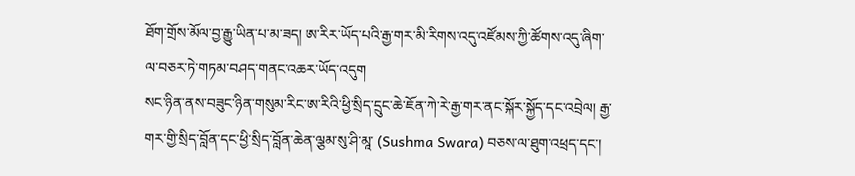ཐོག་གྲོས་མོལ་བྱ་རྒྱུ་ཡིན་པ་མ་ཟད། ཨ་རིར་ཡོད་པའི་རྒྱ་གར་མི་རིགས་འདུ་འཛོམས་ཀྱི་ཚོགས་འདུ་ཞིག་ལ་བཅར་ཏེ་གཏམ་བཤད་གནང་འཆར་ཡོད་འདུག
སང་ཉིན་ནས་བཟུང་ཉིན་གསུམ་རིང་ཨ་རིའི་ཕྱི་སྲིད་དྲུང་ཆེ་ཇོན་ཀེ་རེ་རྒྱ་གར་ནང་སྐོར་སྐྱོད་དང་འབྲེལ། རྒྱ་གར་གྱི་སྲིད་བློན་དང་ཕྱི་སྲིད་བློན་ཆེན་ལྕམ་སུ་ཤི་མཱ་ (Sushma Swara) བཅས་ལ་ཐུག་འཕྲད་དང་།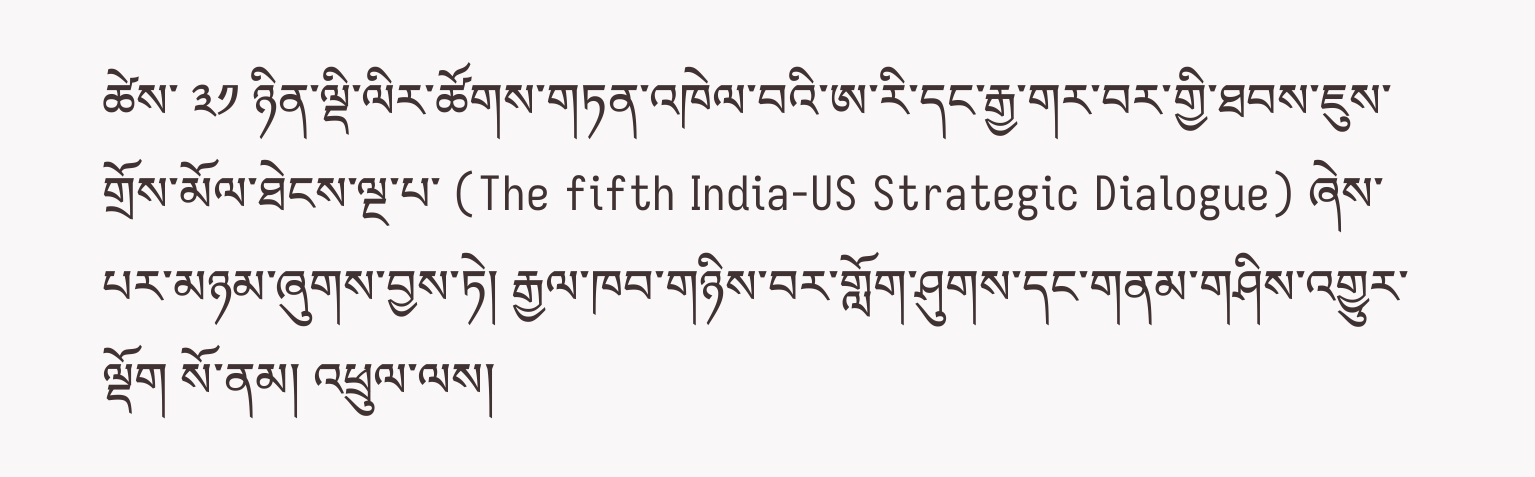ཚེས་ ༣༡ ཉིན་ལྡི་ལིར་ཚོགས་གཏན་འཁེལ་བའི་ཨ་རི་དང་རྒྱ་གར་བར་གྱི་ཐབས་ཇུས་གྲོས་མོལ་ཐེངས་ལྔ་པ་ (The fifth India-US Strategic Dialogue) ཞེས་པར་མཉམ་ཞུགས་བྱས་ཏེ། རྒྱལ་ཁབ་གཉིས་བར་གློག་ཤུགས་དང་གནམ་གཤིས་འགྱུར་ལྡོག སོ་ནམ། འཕྲུལ་ལས།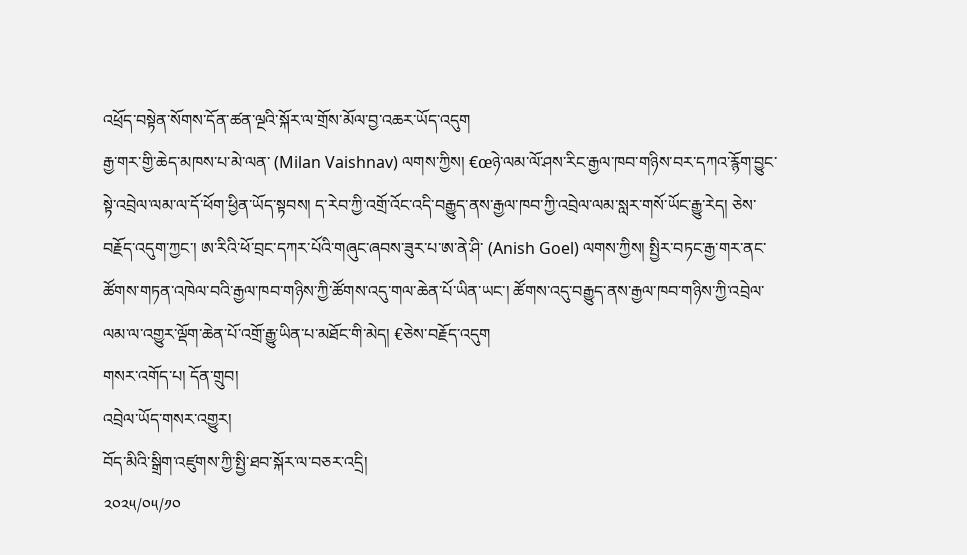འཕྲོད་བསྟེན་སོགས་དོན་ཚན་ལྔའི་སྐོར་ལ་གྲོས་མོལ་བྱ་འཆར་ཡོད་འདུག
རྒྱ་གར་གྱི་ཆེད་མཁས་པ་མེ་ལན་ (Milan Vaishnav) ལགས་ཀྱིས། €œཉེ་ལམ་ལོ་ཤས་རིང་རྒྱལ་ཁབ་གཉིས་བར་དཀའ་རྙོག་བྱུང་སྟེ་འབྲེལ་ལམ་ལ་དོ་ཕོག་ཕྱིན་ཡོད་སྟབས། ད་རེབ་ཀྱི་འགྲོ་འོང་འདི་བརྒྱུད་ནས་རྒྱལ་ཁབ་ཀྱི་འབྲེལ་ལམ་སླར་གསོ་ཡོང་རྒྱུ་རེད། ཅེས་བརྗོད་འདུག་ཀྱང་། ཨ་རིའི་ཕོ་བྲང་དཀར་པོའི་གཞུང་ཞབས་ཟུར་པ་ཨ་ནེ་ཤི་ (Anish Goel) ལགས་ཀྱིས། སྤྱིར་བཏང་རྒྱ་གར་ནང་ཚོགས་གཏན་འཁེལ་བའི་རྒྱལ་ཁབ་གཉིས་ཀྱི་ཚོགས་འདུ་གལ་ཆེན་པོ་ཡིན་ཡང་། ཚོགས་འདུ་བརྒྱུད་ནས་རྒྱལ་ཁབ་གཉིས་ཀྱི་འབྲེལ་ལམ་ལ་འགྱུར་ལྡོག་ཆེན་པོ་འགྲོ་རྒྱུ་ཡིན་པ་མཐོང་གི་མེད། €ཅེས་བརྗོད་འདུག
གསར་འགོད་པ། དོན་གྲུབ།
འབྲེལ་ཡོད་གསར་འགྱུར།
བོད་མིའི་སྒྲིག་འཛུགས་ཀྱི་སྤྱི་ཐབ་སྐོར་ལ་བཅར་འདྲི།
༢༠༢༥/༠༥/༡༠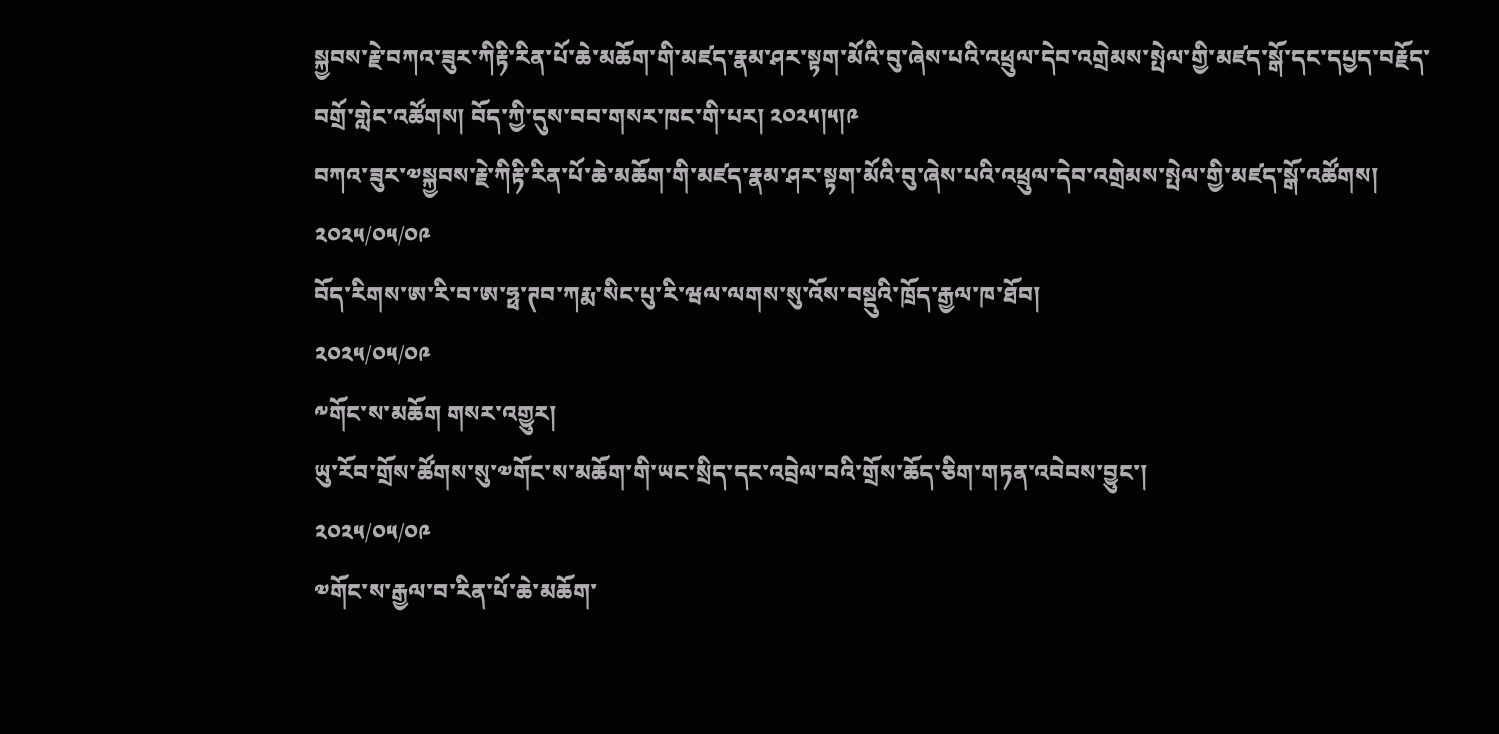སྐྱབས་རྗེ་བཀའ་ཟུར་ཀིརྟི་རིན་པོ་ཆེ་མཆོག་གི་མཛད་རྣམ་ཤར་སྟག་མོའི་བུ་ཞེས་པའི་འཕྲུལ་དེབ་འགྲེམས་སྤེལ་གྱི་མཛད་སྒོ་དང་དཔྱད་བརྗོད་བགྲོ་གླེང་འཚོགས། བོད་ཀྱི་དུས་བབ་གསར་ཁང་གི་པར། ༢༠༢༥།༥།༩
བཀའ་ཟུར་༧སྐྱབས་རྗེ་ཀིརྟི་རིན་པོ་ཆེ་མཆོག་གི་མཛད་རྣམ་ཤར་སྟག་མོའི་བུ་ཞེས་པའི་འཕྲུལ་དེབ་འགྲེམས་སྤེལ་གྱི་མཛད་སྒོ་འཚོགས།
༢༠༢༥/༠༥/༠༩
བོད་རིགས་ཨ་རི་བ་ཨ་ཧྥ་ཊབ་ཀརྨ་སིང་པུ་རི་ཝལ་ལགས་སུ་འོས་བསྡུའི་ཁྲོད་རྒྱལ་ཁ་ཐོབ།
༢༠༢༥/༠༥/༠༩
༸གོང་ས་མཆོག གསར་འགྱུར།
ཡུ་རོབ་གྲོས་ཚོགས་སུ་༧གོང་ས་མཆོག་གི་ཡང་སྲིད་དང་འབྲེལ་བའི་གྲོས་ཆོད་ཅིག་གཏན་འབེབས་བྱུང་།
༢༠༢༥/༠༥/༠༩
༧གོང་ས་རྒྱལ་བ་རིན་པོ་ཆེ་མཆོག་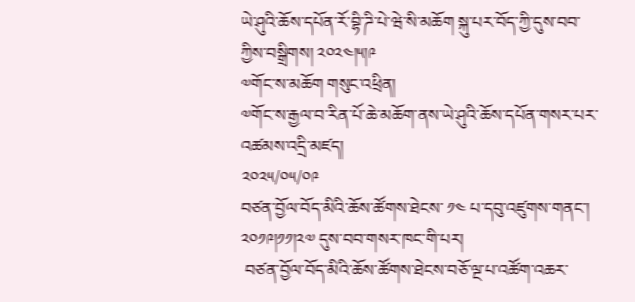ཡེ་ཤུའི་ཆོས་དཔོན་རོ་བྷི་ཌི་པེ་ཝེ་སི་མཆོག སྐུ་པར་བོད་ཀྱི་དུས་བབ་ཀྱིས་བསྒྲིགས། ༢༠༢༤།༥།༩
༧གོང་ས་མཆོག གསུང་འཕྲིན།
༧གོང་ས་རྒྱལ་བ་རིན་པོ་ཆེ་མཆོག་ནས་ཡེ་ཤུའི་ཆོས་དཔོན་གསར་པར་འཚམས་འདྲི་མཛད།
༢༠༢༥/༠༥/༠༩
བཙན་བྱོལ་བོད་མིའི་ཆོས་ཚོགས་ཐེངས་ ༡༤ པ་དབུ་འཛུགས་གནང་། ༢༠༡༩།༡༡།༢༧ དུས་བབ་གསར་ཁང་གི་པར།
 བཙན་བྱོལ་བོད་མིའི་ཆོས་ཚོགས་ཐེངས་བཅོ་ལྔ་པ་འཚོག་འཆར་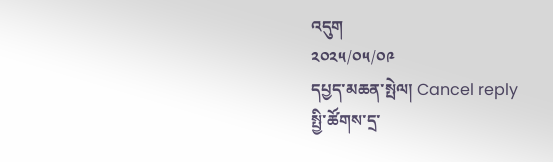འདུག
༢༠༢༥/༠༥/༠༩
དཔྱད་མཆན་སྤེལ། Cancel reply
སྤྱི་ཚོགས་དྲ་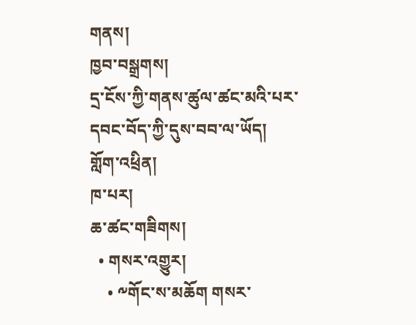གནས།
ཁྱབ་བསྒྲགས།
དྲ་ངོས་ཀྱི་གནས་ཚུལ་ཚང་མའི་པར་དབང་བོད་ཀྱི་དུས་བབ་ལ་ཡོད།
གློག་འཕྲིན།
ཁ་པར།
ཆ་ཚང་གཟིགས།
  • གསར་འགྱུར།
    • ༸གོང་ས་མཆོག གསར་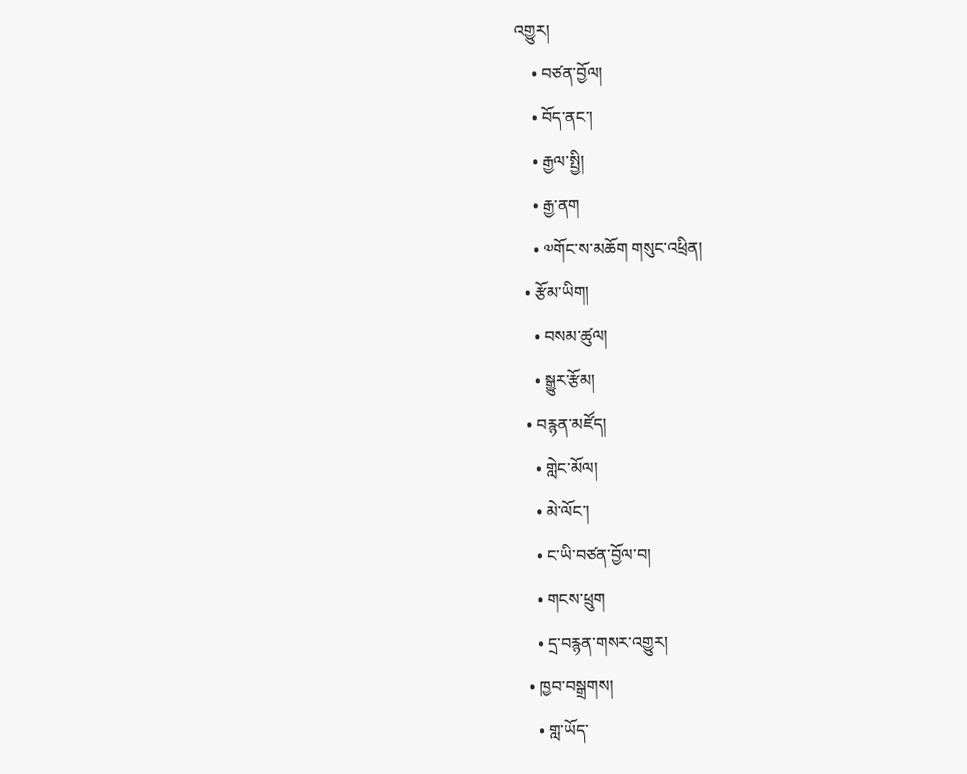འགྱུར།
    • བཙན་བྱོལ།
    • བོད་ནང་།
    • རྒྱལ་སྤྱི།
    • རྒྱ་ནག
    • ༧གོང་ས་མཆོག གསུང་འཕྲིན།
  • རྩོམ་ཡིག།
    • བསམ་ཚུལ།
    • སྒྱུར་རྩོམ།
  • བརྙན་མཛོད།
    • གླེང་མོལ།
    • མེ་ལོང་།
    • ང་ཡི་བཙན་བྱོལ་བ།
    • གངས་ཕྲུག
    • དྲ་བརྙན་གསར་འགྱུར།
  • ཁྱབ་བསྒྲགས།
    • གླ་ཡོད་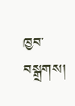ཁྱབ་བསྒྲགས།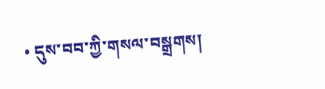• དུས་བབ་ཀྱི་གསལ་བསྒྲགས།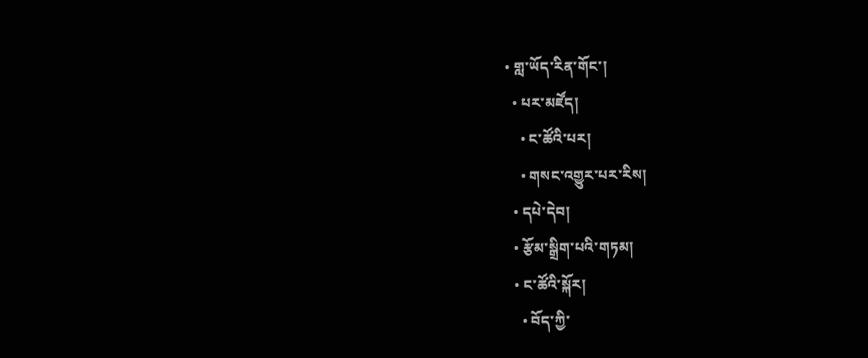• གླ་ཡོད་རིན་གོང་།
  • པར་མཛོད།
    • ང་ཚོའི་པར།
    • གསང་འགྱུར་པར་རིས།
  • དཔེ་དེབ།
  • རྩོམ་སྒྲིག་པའི་གཏམ།
  • ང་ཚོའི་སྐོར།
    • བོད་ཀྱི་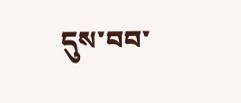དུས་བབ་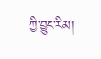ཀྱི་བྱུང་རིམ།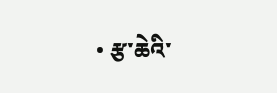• རྩ་ཆེའི་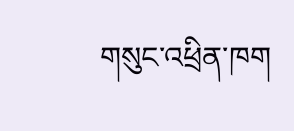གསུང་འཕྲིན་ཁག